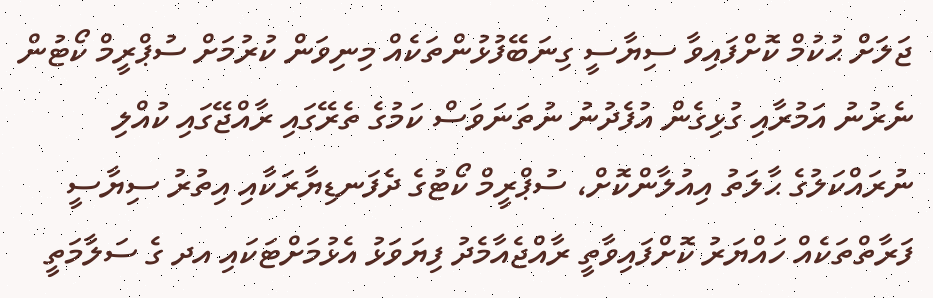ޖަލަށް ޙުކުމް ކޮށްފައިވާ ސިޔާސީ ގިނަބޭފުޅުންތަކެއް މިނިވަން ކުރުމަށް ސުޕްރީމް ކޯޓުން ނެރުނު އަމުރާއި ގުޅިގެން އުފެދުނު ނުތަނަވަސް ކަމުގެ ތެރޭގައި ރާއްޖޭގައި ކުއްލި ނުރައްކަލުގެ ޙާލަތު އިއުލާންކޮށް، ސުޕްރީމް ކޯޓުގެ ދެފަނޑިޔާރަކާއި އިތުރު ސިޔާސީ ފަރާތްތަކެއް ހައްޔަރު ކޮށްފައިވާތީ ރާއްޖެއާމެދު ފިޔަވަޅު އެޅުމަށްޓަކައި އދ ގެ ސަލާމަތީ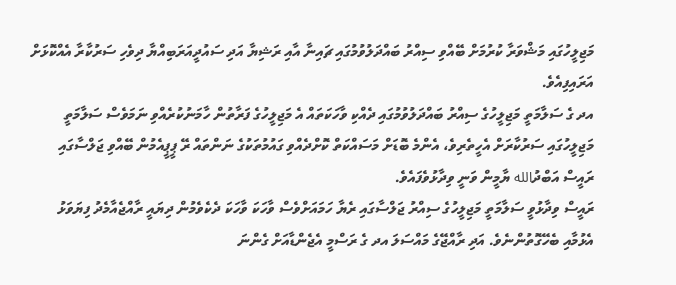މަޖިލީހުގައި މަޝްވަރާ ކުރުމަށް ބޭއްވި ސިއްރު ބައްދަލުވުމުގައި ޗައިނާ އާއި ރަޝިޔާ އަދި ސައުދީއަރަބިއްޔާ ދިވެހި ސަރުކާރާ އެއްކޮޅަށް އަރައިފިއެވެ.
އދ ގެ ސަލާމަތީ މަޖިލީހުގެ ސިއްރު ބައްދަލުވުމުގައި ދެއްކި ވާހަކަތައް އެ މަޖިލީހުގެ ފަރާތުން ހާމަނުކުރެއްވި ނަމަވެސް ސަލާމަތީ މަޖިލީހުގައި ސަރުކާރަށް އެހީތެރިވެ، އެންމެ ބޮޑަށް މަސައްކަތް ކޮށްދެއްވި ގައުމުތަކުގެ ނަންތައް ރޭ ޕީޕީއެމުން ބޭއްވި ޖަލްސާގައި ރައީސް އަބްދުالله ޔާމީން ވަނީ ވިދާޅުވެފައެވެ.
ރައީސް ވިދާޅުވީ ސަލާމަތީ މަޖިލީހުގެ ސިއްރު ޖަލްސާގައި ރެޔާ ހަމައަށްވެސް ވާހަކަ ވާހަކަ ދެކެވެމުން ދިޔައީ ރާއްޖެއާމެދު ފިޔަވަޅު އެޅުމާއި ބެހޭގޮތުންނެވެ. އަދި ރާއްޖޭގެ މައްސަލަ އދ ގެ ރަސްމީ އެޖެންޑާއަށް ގެންނަ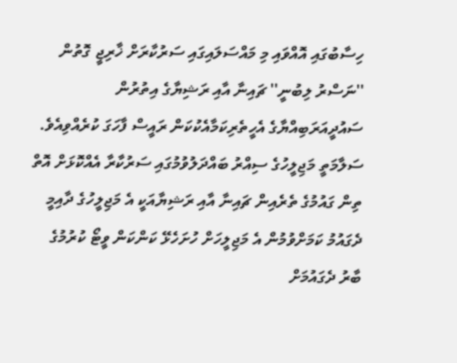ހިސާބުގައި އޮއްވައި މި މައްސަލައިގައި ސަރުކާރަށް ޚާރިޖީ ގޮތުން ''ނަސްރު ލިބުނީ'' ޗައިނާ އާއި ރަޝިޔާގެ އިތުރުން ސައުދީއަރަބިއްޔާގެ އެހީތެރިކަމާއެކުކަން ރައީސް ފާހަގަ ކުރެއްވިއެވެ.
ސަލާމަތީ މަޖިލީހުގެ ސިއްރު ބައްދަލުވުމުގައި ސަރުކާރާ އެއްކޮޅަށް އޮތް ތިން ގައުމުގެ ތެރެއިން ޗައިނާ އާއި ރަޝިޔާއަކީ އެ މަޖިލީހުގެ ދާއިމީ ދެގައުމު ކަމަށްވުމުން އެ މަޖިލީހަށް ހުށަހެޅޭ ކަންކަން ވީޓޯ ކުރުމުގެ ބާރު ދެގައުމަށް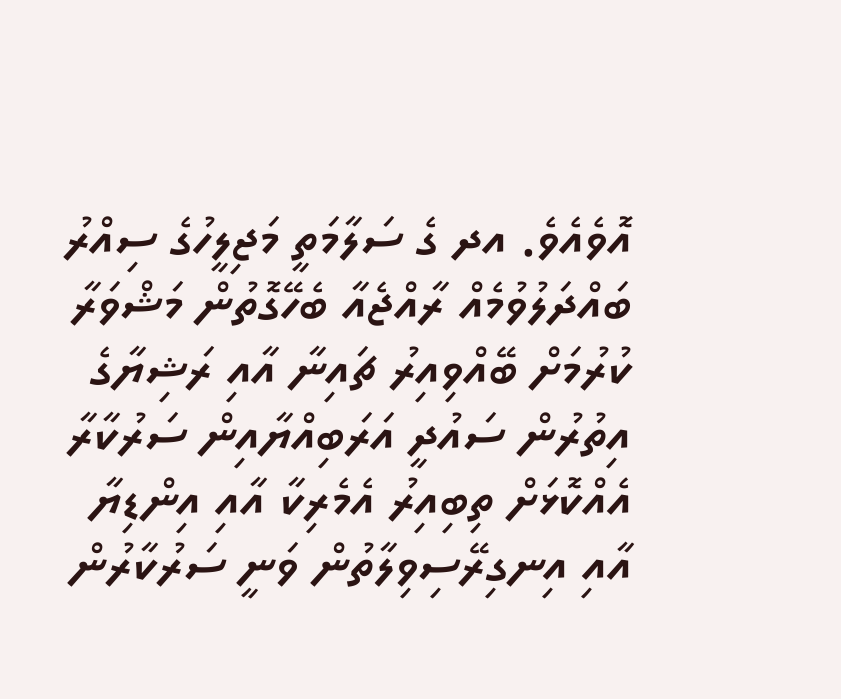އޮވެއެވެ. އދ ގެ ސަލާމަތީ މަޖިލީހުގެ ސިއްރު ބައްދަލުވުމެއް ރާއްޖެއާ ބެހޭގޮތުން މަޝްވަރާ ކުރުމަށް ބޭއްވިއިރު ޗައިނާ އާއި ރަޝިޔާގެ އިތުރުން ސައުދީ އަރަބިއްޔާއިން ސަރުކާރާ އެއްކޮޅަށް ތިބިއިރު އެމެރިކާ އާއި އިންޑިޔާ އާއި އިނގިރޭސިވިލާތުން ވަނީ ސަރުކާރުން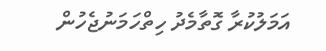އަމަލުކުރާ ގޮތާމެދު ހިތްހަމަނުޖެހުން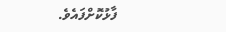ފާޅުކޮށްފައެވެ.